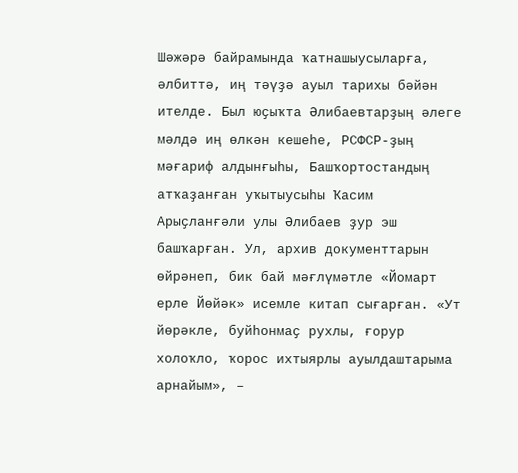Шәжәрә байрамында ҡатнашыусыларға, әлбиттә, иң тәүҙә ауыл тарихы бәйән ителде. Был юҫыҡта Әлибаевтарҙың әлеге мәлдә иң өлкән кешеһе, РСФСР-ҙың мәғариф алдынғыһы, Башҡортостандың атҡаҙанған уҡытыусыһы Ҡасим Арыҫланғәли улы Әлибаев ҙур эш башҡарған. Ул, архив документтарын өйрәнеп, бик бай мәғлүмәтле «Йомарт ерле Йөйәк» исемле китап сығарған. «Ут йөрәкле, буйһонмаҫ рухлы, ғорур холоҡло, ҡорос ихтыярлы ауылдаштарыма арнайым», –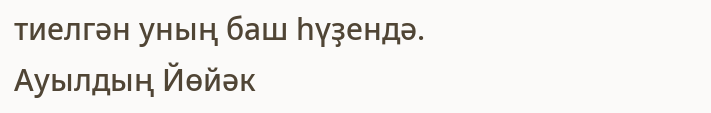тиелгән уның баш һүҙендә.
Ауылдың Йөйәк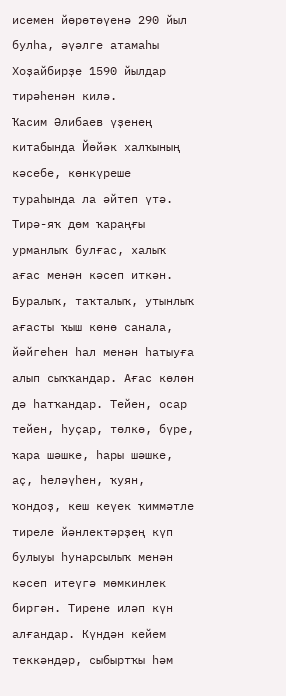исемен йөрөтөүенә 290 йыл булһа, әүәлге атамаһы Хоҙайбирҙе 1590 йылдар тирәһенән килә.
Ҡасим Әлибаев үҙенең китабында Йөйәк халҡының кәсебе, көнкүреше тураһында ла әйтеп үтә. Тирә-яҡ дөм ҡараңғы урманлыҡ булғас, халыҡ ағас менән кәсеп иткән. Буралыҡ, таҡталыҡ, утынлыҡ ағасты ҡыш көнө санала, йәйгеһен һал менән һатыуға алып сыҡҡандар. Ағас көлөн дә һатҡандар. Тейен, осар тейен, һуҫар, төлкө, бүре, ҡара шәшке, һары шәшке, аҫ, һеләүһен, ҡуян, ҡондоҙ, кеш кеүек ҡиммәтле тиреле йәнлектәрҙең күп булыуы һунарсылыҡ менән кәсеп итеүгә мөмкинлек биргән. Тирене иләп күн алғандар. Күндән кейем теккәндәр, сыбыртҡы һәм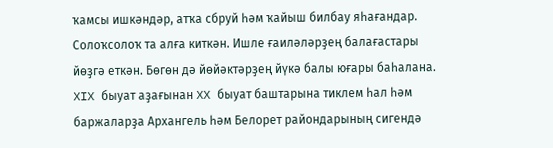ҡамсы ишкәндәр, атҡа сбруй һәм ҡайыш билбау яһағандар.
Солоҡсолоҡ та алға киткән. Ишле ғаиләләрҙең балағастары йөҙгә еткән. Бөгөн дә йөйәктәрҙең йүкә балы юғары баһалана.
XIX быуат аҙағынан XX быуат баштарына тиклем һал һәм баржаларҙа Архангель һәм Белорет райондарының сигендә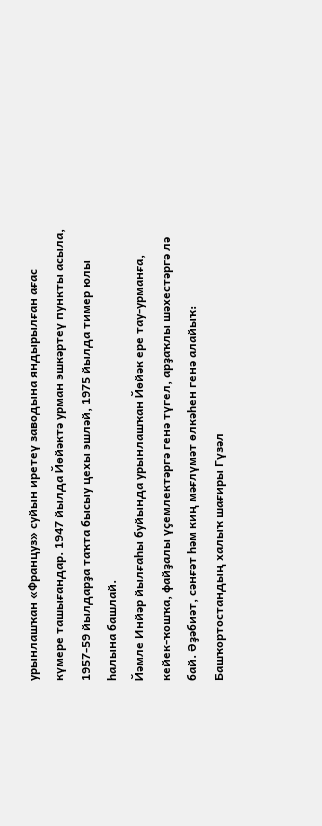урынлашҡан «Француз» суйын иретеү заводына яндырылған ағас күмере ташығандар. 1947 йылда Йөйәктә урман эшкәртеү пункты асыла, 1957-59 йылдарҙа таҡта бысыу цехы эшләй, 1975 йылда тимер юлы һалына башлай.
Йәмле Инйәр йылғаһы буйында урынлашҡан Йөйәк ере тау-урманға, кейек-ҡошҡа, файҙалы үҫемлектәргә генә түгел, арҙаҡлы шәхестәргә лә бай. Әҙәбиәт, сәнғәт һәм киң мәғлүмәт өлкәһен генә алайыҡ: Башҡортостандың халыҡ шағиры Гүзәл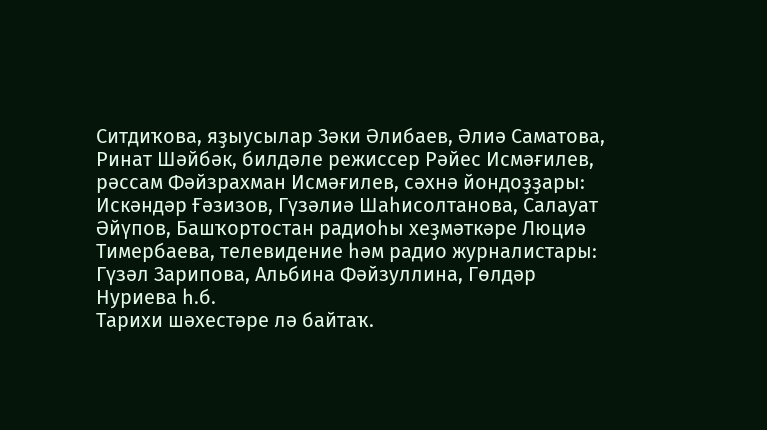Ситдиҡова, яҙыусылар Зәки Әлибаев, Әлиә Саматова, Ринат Шәйбәк, билдәле режиссер Рәйес Исмәғилев, рәссам Фәйзрахман Исмәғилев, сәхнә йондоҙҙары: Искәндәр Ғәзизов, Гүзәлиә Шаһисолтанова, Салауат Әйүпов, Башҡортостан радиоһы хеҙмәткәре Люциә Тимербаева, телевидение һәм радио журналистары: Гүзәл Зарипова, Альбина Фәйзуллина, Гөлдәр Нуриева һ.б.
Тарихи шәхестәре лә байтаҡ.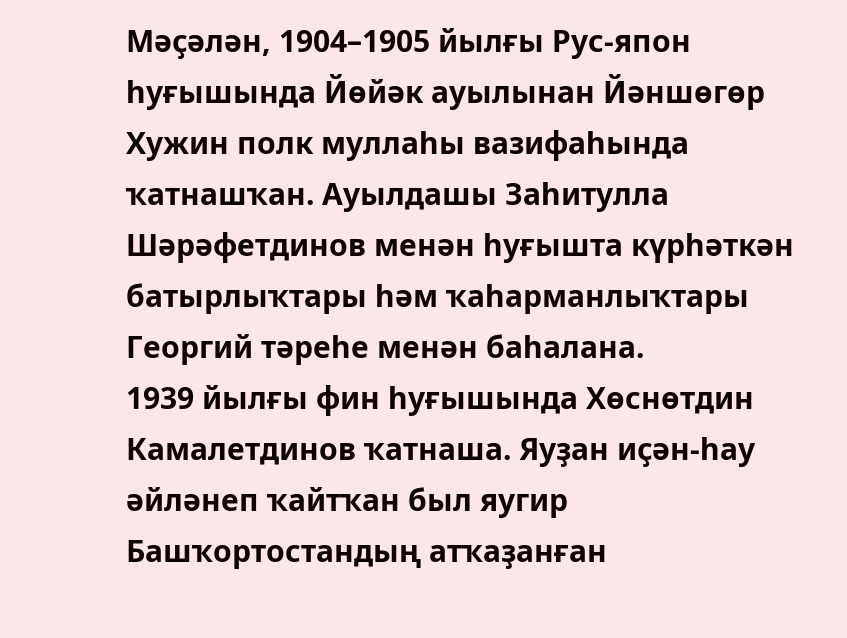Мәҫәлән, 1904–1905 йылғы Рус-япон һуғышында Йөйәк ауылынан Йәншөгөр Хужин полк муллаһы вазифаһында ҡатнашҡан. Ауылдашы Заһитулла Шәрәфетдинов менән һуғышта күрһәткән батырлыҡтары һәм ҡаһарманлыҡтары Георгий тәреһе менән баһалана.
1939 йылғы фин һуғышында Хөснөтдин Камалетдинов ҡатнаша. Яуҙан иҫән-һау әйләнеп ҡайтҡан был яугир Башҡортостандың атҡаҙанған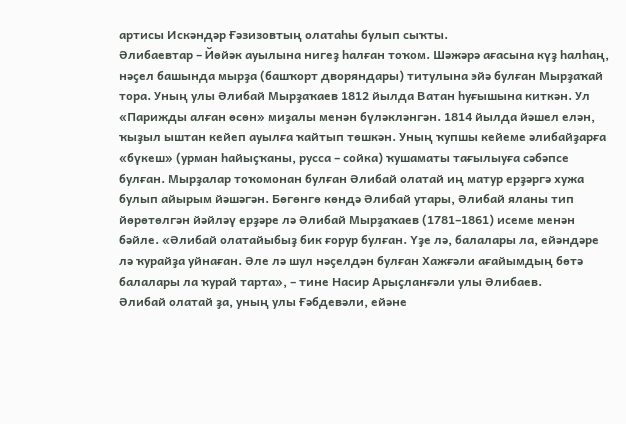артисы Искәндәр Ғәзизовтың олатаһы булып сыҡты.
Әлибаевтар – Йөйәк ауылына нигеҙ һалған тоҡом. Шәжәрә ағасына күҙ һалһаң, нәҫел башында мырҙа (башҡорт дворяндары) титулына эйә булған Мырҙаҡай тора. Уның улы Әлибай Мырҙаҡаев 1812 йылда Ватан һуғышына киткән. Ул «Парижды алған өсөн» миҙалы менән бүләкләнгән. 1814 йылда йәшел елән, ҡыҙыл ыштан кейеп ауылға ҡайтып төшкән. Уның ҡупшы кейеме әлибайҙарға «бүкеш» (урман һайыҫҡаны, русса – сойка) ҡушаматы тағылыуға сәбәпсе булған. Мырҙалар тоҡомонан булған Әлибай олатай иң матур ерҙәргә хужа булып айырым йәшәгән. Бөгөнгө көндә Әлибай утары, Әлибай яланы тип йөрөтөлгән йәйләү ерҙәре лә Әлибай Мырҙаҡаев (1781–1861) исеме менән бәйле. «Әлибай олатайыбыҙ бик ғорур булған. Үҙе лә, балалары ла, ейәндәре лә ҡурайҙа уйнаған. Әле лә шул нәҫелдән булған Хажғәли ағайымдың бөтә балалары ла ҡурай тарта», – тине Насир Арыҫланғәли улы Әлибаев.
Әлибай олатай ҙа, уның улы Ғәбдевәли, ейәне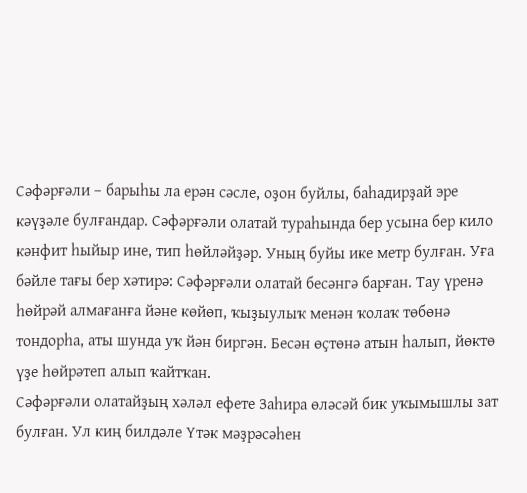Сәфәрғәли – барыһы ла ерән сәсле, оҙон буйлы, баһадирҙай эре кәүҙәле булғандар. Сәфәрғәли олатай тураһында бер усына бер кило кәнфит һыйыр ине, тип һөйләйҙәр. Уның буйы ике метр булған. Уға бәйле тағы бер хәтирә: Сәфәрғәли олатай бесәнгә барған. Тау үренә һөйрәй алмағанға йәне көйөп, ҡыҙыулыҡ менән ҡолаҡ төбөнә тондорһа, аты шунда уҡ йән биргән. Бесән өҫтөнә атын һалып, йөктө үҙе һөйрәтеп алып ҡайтҡан.
Сәфәрғәли олатайҙың хәләл ефете Заһира өләсәй бик уҡымышлы зат булған. Ул киң билдәле Үтәк мәҙрәсәһен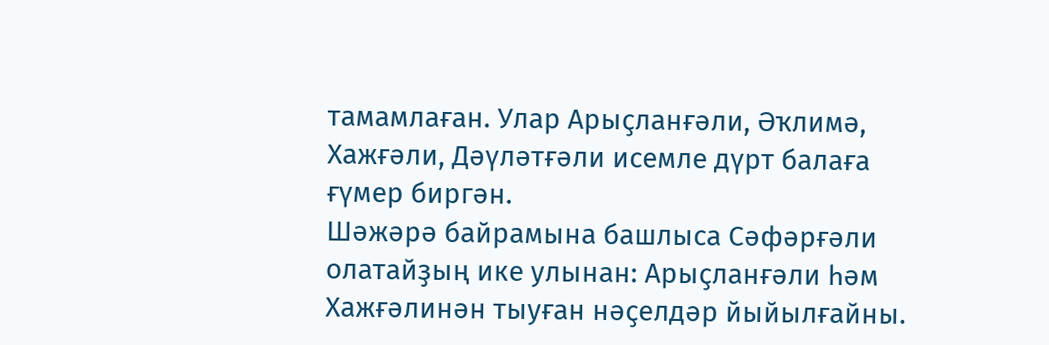тамамлаған. Улар Арыҫланғәли, Әҡлимә, Хажғәли, Дәүләтғәли исемле дүрт балаға ғүмер биргән.
Шәжәрә байрамына башлыса Сәфәрғәли олатайҙың ике улынан: Арыҫланғәли һәм Хажғәлинән тыуған нәҫелдәр йыйылғайны.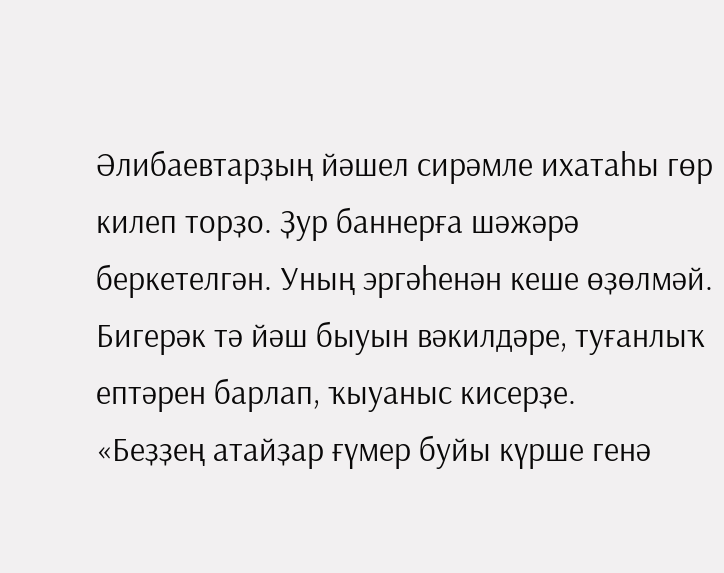Әлибаевтарҙың йәшел сирәмле ихатаһы гөр килеп торҙо. Ҙур баннерға шәжәрә беркетелгән. Уның эргәһенән кеше өҙөлмәй. Бигерәк тә йәш быуын вәкилдәре, туғанлыҡ ептәрен барлап, ҡыуаныс кисерҙе.
«Беҙҙең атайҙар ғүмер буйы күрше генә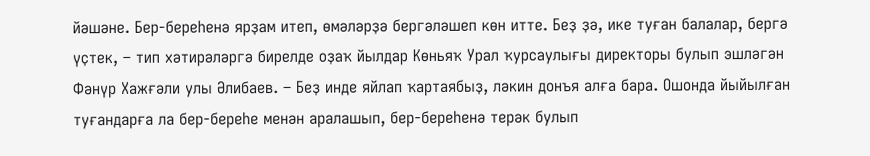йәшәне. Бер-береһенә ярҙам итеп, өмәләрҙә бергәләшеп көн итте. Беҙ ҙә, ике туған балалар, бергә үҫтек, – тип хәтирәләргә бирелде оҙаҡ йылдар Көньяҡ Урал ҡурсаулығы директоры булып эшләгән Фәнүр Хажғәли улы Әлибаев. – Беҙ инде яйлап ҡартаябыҙ, ләкин донъя алға бара. Ошонда йыйылған туғандарға ла бер-береһе менән аралашып, бер-береһенә терәк булып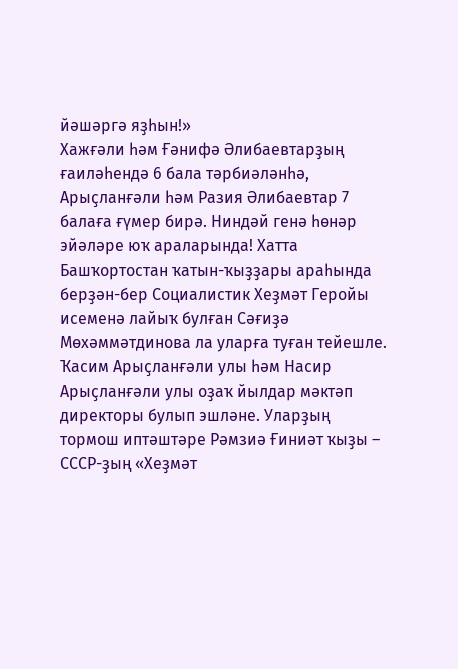йәшәргә яҙһын!»
Хажғәли һәм Ғәнифә Әлибаевтарҙың ғаиләһендә 6 бала тәрбиәләнһә, Арыҫланғәли һәм Разия Әлибаевтар 7 балаға ғүмер бирә. Ниндәй генә һөнәр эйәләре юҡ араларында! Хатта Башҡортостан ҡатын-ҡыҙҙары араһында берҙән-бер Социалистик Хеҙмәт Геройы исеменә лайыҡ булған Сәғиҙә Мөхәммәтдинова ла уларға туған тейешле. Ҡасим Арыҫланғәли улы һәм Насир Арыҫланғәли улы оҙаҡ йылдар мәктәп директоры булып эшләне. Уларҙың тормош иптәштәре Рәмзиә Ғиниәт ҡыҙы – СССР-ҙың «Хеҙмәт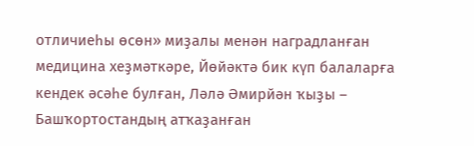отличиеһы өсөн» миҙалы менән наградланған медицина хеҙмәткәре, Йөйәктә бик күп балаларға кендек әсәһе булған, Ләлә Әмирйән ҡыҙы – Башҡортостандың атҡаҙанған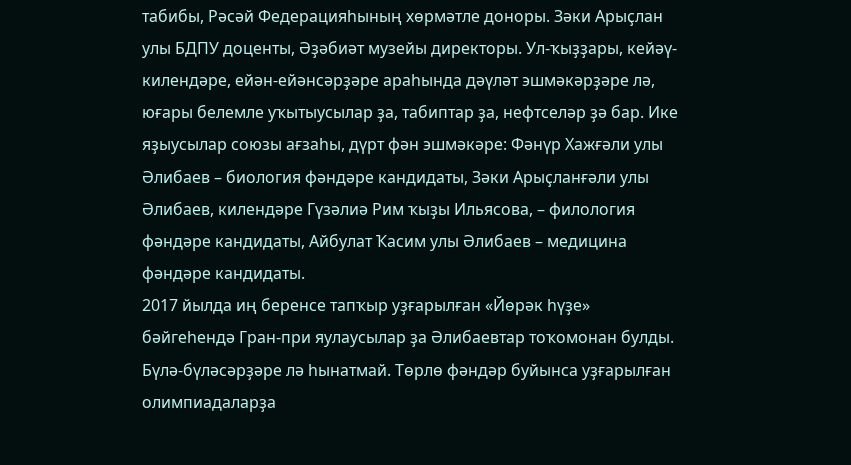табибы, Рәсәй Федерацияһының хөрмәтле доноры. Зәки Арыҫлан улы БДПУ доценты, Әҙәбиәт музейы директоры. Ул-ҡыҙҙары, кейәү-килендәре, ейән-ейәнсәрҙәре араһында дәүләт эшмәкәрҙәре лә, юғары белемле уҡытыусылар ҙа, табиптар ҙа, нефтселәр ҙә бар. Ике яҙыусылар союзы ағзаһы, дүрт фән эшмәкәре: Фәнүр Хажғәли улы Әлибаев – биология фәндәре кандидаты, Зәки Арыҫланғәли улы Әлибаев, килендәре Гүзәлиә Рим ҡыҙы Ильясова, – филология фәндәре кандидаты, Айбулат Ҡасим улы Әлибаев – медицина фәндәре кандидаты.
2017 йылда иң беренсе тапҡыр уҙғарылған «Йөрәк һүҙе» бәйгеһендә Гран-при яулаусылар ҙа Әлибаевтар тоҡомонан булды.
Бүлә-бүләсәрҙәре лә һынатмай. Төрлө фәндәр буйынса уҙғарылған олимпиадаларҙа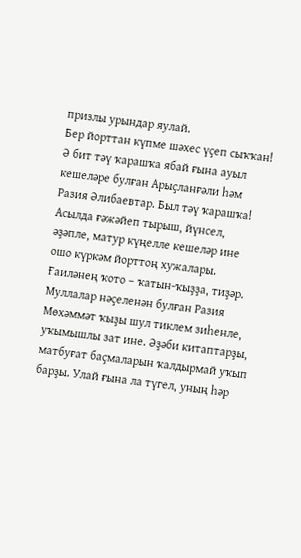призлы урындар яулай.
Бер йорттан күпме шәхес үҫеп сыҡҡан! Ә бит тәү ҡарашҡа ябай ғына ауыл кешеләре булған Арыҫланғәли һәм Разия Әлибаевтар. Был тәү ҡарашҡа! Асылда ғәжәйеп тырыш, йүнсел, әҙәпле, матур күңелле кешеләр ине ошо күркәм йорттоң хужалары. Ғаиләнең ҡото – ҡатын-ҡыҙҙа, тиҙәр. Муллалар нәҫеленән булған Разия Мөхәммәт ҡыҙы шул тиклем зиһенле, уҡымышлы зат ине. Әҙәби китаптарҙы, матбуғат баҫмаларын ҡалдырмай уҡып барҙы. Улай ғына ла түгел, уның һәр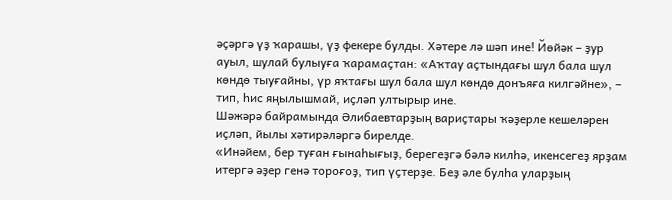әҫәргә үҙ ҡарашы, үҙ фекере булды. Хәтере лә шәп ине! Йөйәк – ҙур ауыл, шулай булыуға ҡарамаҫтан: «Аҡтау аҫтындағы шул бала шул көндө тыуғайны, үр яҡтағы шул бала шул көндө донъяға килгәйне», – тип, һис яңылышмай, иҫләп ултырыр ине.
Шәжәрә байрамында Әлибаевтарҙың вариҫтары ҡәҙерле кешеләрен иҫләп, йылы хәтирәләргә бирелде.
«Инәйем, бер туған ғынаһығыҙ, берегеҙгә бәлә килһә, икенсегеҙ ярҙам итергә әҙер генә тороғоҙ, тип үҫтерҙе. Беҙ әле булһа уларҙың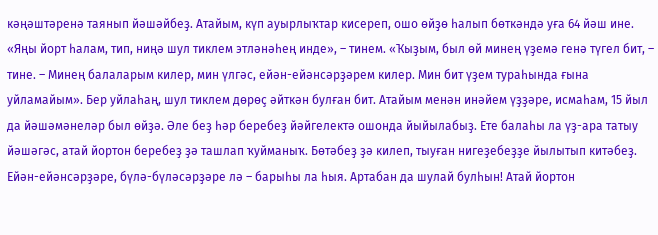кәңәштәренә таянып йәшәйбеҙ. Атайым, күп ауырлыҡтар кисереп, ошо өйҙө һалып бөткәндә уға 64 йәш ине. «Яңы йорт һалам, тип, ниңә шул тиклем этләнәһең инде», – тинем. «Ҡыҙым, был өй минең үҙемә генә түгел бит, – тине. – Минең балаларым килер, мин үлгәс, ейән-ейәнсәрҙәрем килер. Мин бит үҙем тураһында ғына уйламайым». Бер уйлаһаң, шул тиклем дөрөҫ әйткән булған бит. Атайым менән инәйем үҙҙәре, исмаһам, 15 йыл да йәшәмәнеләр был өйҙә. Әле беҙ һәр беребеҙ йәйгелектә ошонда йыйылабыҙ. Ете балаһы ла үҙ-ара татыу йәшәгәс, атай йортон беребеҙ ҙә ташлап ҡуйманыҡ. Бөтәбеҙ ҙә килеп, тыуған нигеҙебеҙҙе йылытып китәбеҙ. Ейән-ейәнсәрҙәре, бүлә-бүләсәрҙәре лә – барыһы ла һыя. Артабан да шулай булһын! Атай йортон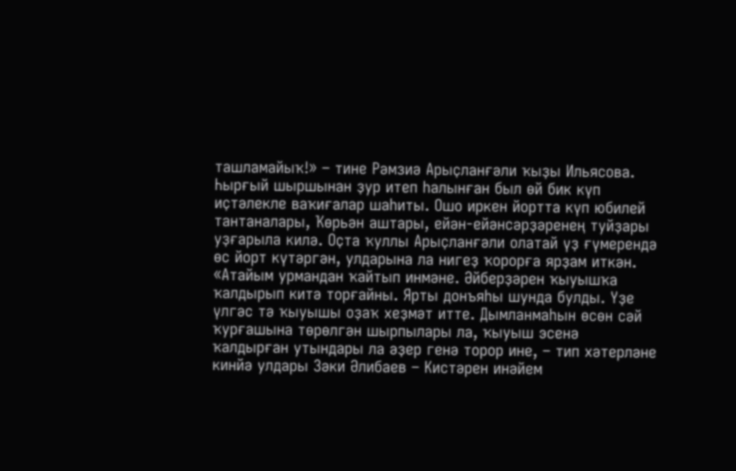ташламайыҡ!» – тине Рәмзиә Арыҫланғәли ҡыҙы Ильясова.
Һырғый шыршынан ҙур итеп һалынған был өй бик күп иҫтәлекле ваҡиғалар шаһиты. Ошо иркен йортта күп юбилей тантаналары, Ҡөрьән аштары, ейән-ейәнсәрҙәренең туйҙары уҙғарыла килә. Оҫта ҡуллы Арыҫланғәли олатай үҙ ғүмерендә өс йорт күтәргән, улдарына ла нигеҙ ҡорорға ярҙам иткән.
«Атайым урмандан ҡайтып инмәне. Әйберҙәрен ҡыуышҡа ҡалдырып китә торғайны. Ярты донъяһы шунда булды. Үҙе үлгәс тә ҡыуышы оҙаҡ хеҙмәт итте. Дымланмаһын өсөн сәй ҡурғашына төрөлгән шырпылары ла, ҡыуыш эсенә ҡалдырған утындары ла әҙер генә торор ине, – тип хәтерләне кинйә улдары Зәки Әлибаев – Кистәрен инәйем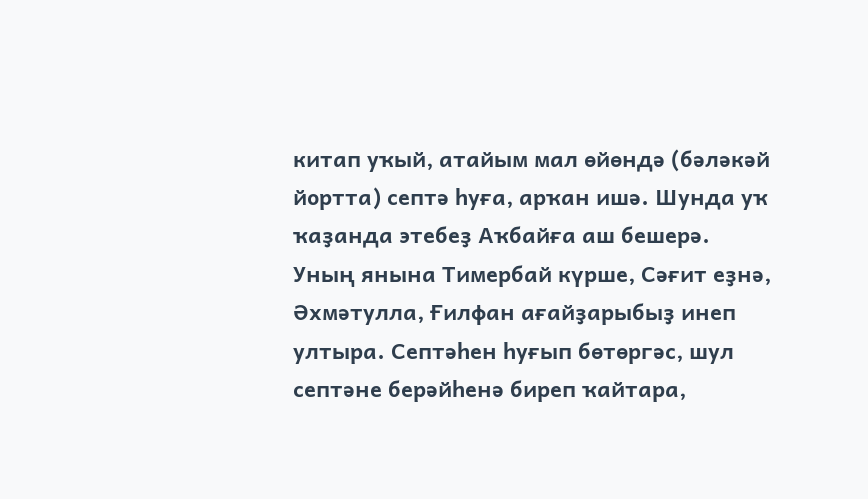китап уҡый, атайым мал өйөндә (бәләкәй йортта) септә һуға, арҡан ишә. Шунда уҡ ҡаҙанда этебеҙ Аҡбайға аш бешерә. Уның янына Тимербай күрше, Сәғит еҙнә, Әхмәтулла, Ғилфан ағайҙарыбыҙ инеп ултыра. Септәһен һуғып бөтөргәс, шул септәне берәйһенә биреп ҡайтара,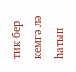тик бер кемгә лә һатып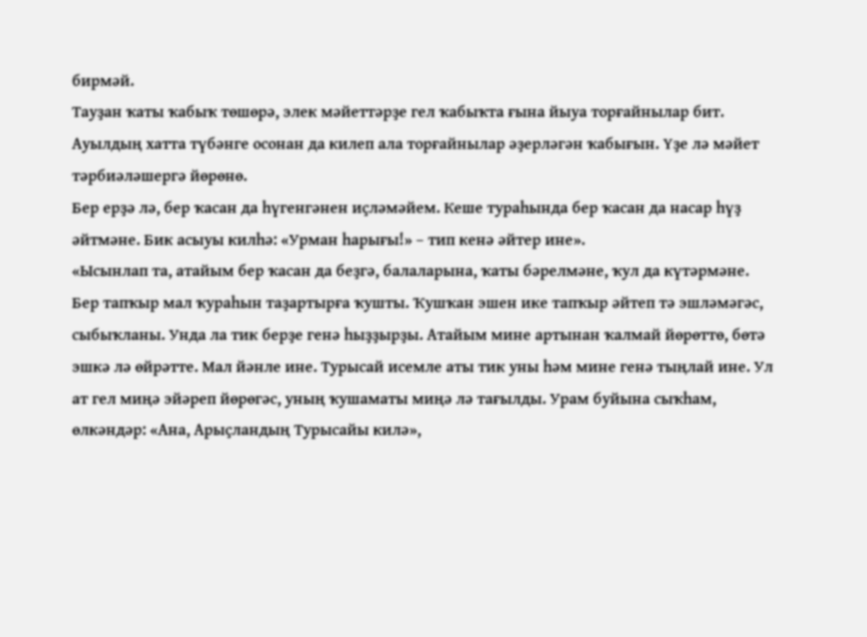бирмәй.
Тауҙан ҡаты ҡабыҡ төшөрә, элек мәйеттәрҙе гел ҡабыҡта ғына йыуа торғайнылар бит. Ауылдың хатта түбәнге осонан да килеп ала торғайнылар әҙерләгән ҡабығын. Үҙе лә мәйет тәрбиәләшергә йөрөнө.
Бер ерҙә лә, бер ҡасан да һүгенгәнен иҫләмәйем. Кеше тураһында бер ҡасан да насар һүҙ әйтмәне. Бик асыуы килһә: «Урман һарығы!» – тип кенә әйтер ине».
«Ысынлап та, атайым бер ҡасан да беҙгә, балаларына, ҡаты бәрелмәне, ҡул да күтәрмәне. Бер тапҡыр мал ҡураһын таҙартырға ҡушты. Ҡушҡан эшен ике тапҡыр әйтеп тә эшләмәгәс, сыбыҡланы. Унда ла тик берҙе генә һыҙҙырҙы. Атайым мине артынан ҡалмай йөрөттө, бөтә эшкә лә өйрәтте. Мал йәнле ине. Турысай исемле аты тик уны һәм мине генә тыңлай ине. Ул ат гел миңә эйәреп йөрөгәс, уның ҡушаматы миңә лә тағылды. Урам буйына сыҡһам, өлкәндәр: «Ана, Арыҫландың Турысайы килә»,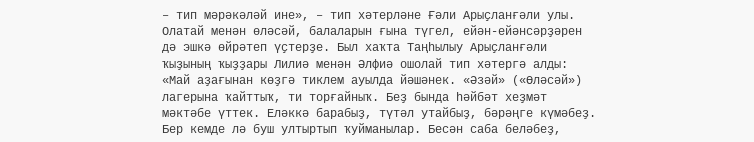– тип мәрәкәләй ине», – тип хәтерләне Ғәли Арыҫланғәли улы.
Олатай менән өләсәй, балаларын ғына түгел, ейән-ейәнсәрҙәрен дә эшкә өйрәтеп үҫтерҙе. Был хаҡта Таңһылыу Арыҫланғәли ҡыҙының ҡыҙҙары Лилиә менән Әлфиә ошолай тип хәтергә алды: «Май аҙағынан көҙгә тиклем ауылда йәшәнек. «Әзәй» («Өләсәй») лагерына ҡайттыҡ, ти торғайныҡ. Беҙ бында һәйбәт хеҙмәт мәктәбе үттек. Еләккә барабыҙ, түтәл утайбыҙ, бәрәңге күмәбеҙ. Бер кемде лә буш ултыртып ҡуйманылар. Бесән саба беләбеҙ,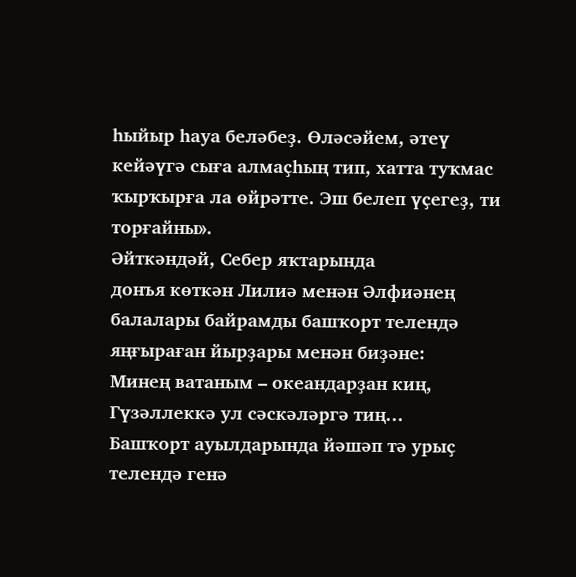һыйыр һауа беләбеҙ. Өләсәйем, әтеү кейәүгә сыға алмаҫһың тип, хатта туҡмас ҡырҡырға ла өйрәтте. Эш белеп үҫегеҙ, ти торғайны».
Әйткәндәй, Себер яҡтарында
донъя көткән Лилиә менән Әлфиәнең балалары байрамды башҡорт телендә яңғыраған йырҙары менән биҙәне:
Минең ватаным – океандарҙан киң,
Гүзәллеккә ул сәскәләргә тиң...
Башҡорт ауылдарында йәшәп тә урыҫ телендә генә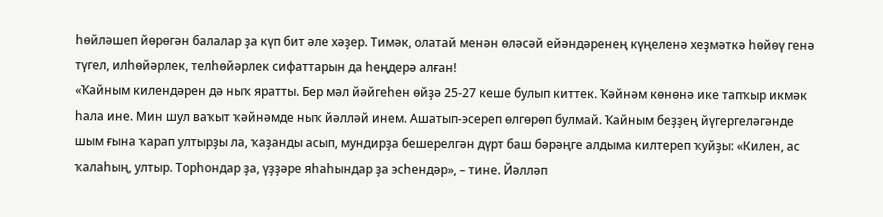һөйләшеп йөрөгән балалар ҙа күп бит әле хәҙер. Тимәк, олатай менән өләсәй ейәндәренең күңеленә хеҙмәткә һөйөү генә түгел, илһөйәрлек, телһөйәрлек сифаттарын да һеңдерә алған!
«Ҡайным килендәрен дә ныҡ яратты. Бер мәл йәйгеһен өйҙә 25-27 кеше булып киттек. Ҡәйнәм көнөнә ике тапҡыр икмәк һала ине. Мин шул ваҡыт ҡәйнәмде ныҡ йәлләй инем. Ашатып-эсереп өлгөрөп булмай. Ҡайным беҙҙең йүгергеләгәнде шым ғына ҡарап ултырҙы ла, ҡаҙанды асып, мундирҙа бешерелгән дүрт баш бәрәңге алдыма килтереп ҡуйҙы: «Килен, ас ҡалаһың, ултыр. Торһондар ҙа, үҙҙәре яһаһындар ҙа эсһендәр», – тине. Йәлләп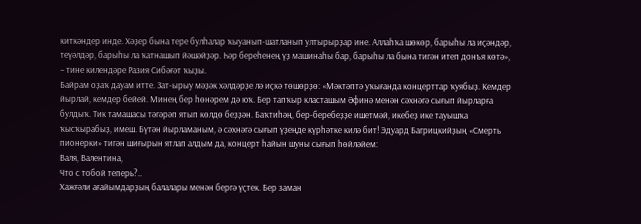киткәндер инде. Хәҙер бына тере булһалар ҡыуанып-шатланып ултырырҙар ине. Аллаһҡа шөкөр, барыһы ла иҫәндәр, теүәлдәр, барыһы ла ҡатнашып йәшәйҙәр. Һәр береһенең үҙ машинаһы бар, барыһы ла бына тигән итеп донъя көтә», – тине килендәре Разия Сибәғәт ҡыҙы.
Байрам оҙаҡ дауам итте. Зат-ырыу мәҙәк хәлдәрҙе лә иҫкә төшөрҙө: «Мәктәптә уҡығанда концерттар ҡуябыҙ. Кемдер йырлай, кемдер бейей. Минең бер һөнәрем дә юҡ. Бер тапҡыр класташым Әфинә менән сәхнәгә сығып йырларға булдыҡ. Тик тамашасы тәгәрәп ятып көлдө беҙҙән. Баҡтиһәң, бер-беребеҙҙе ишетмәй, икебеҙ ике тауышҡа ҡысҡырабыҙ, имеш. Бүтән йырламаным, ә сәхнәгә сығып үҙеңде күрһәтке килә бит! Эдуард Багрицкийҙың «Смерть пионерки» тигән шиғырын ятлап алдым да, концерт һайын шуны сығып һөйләйем:
Валя, Валентина,
Что с тобой теперь?..
Хажғәли ағайымдарҙың балалары менән бергә үҫтек. Бер заман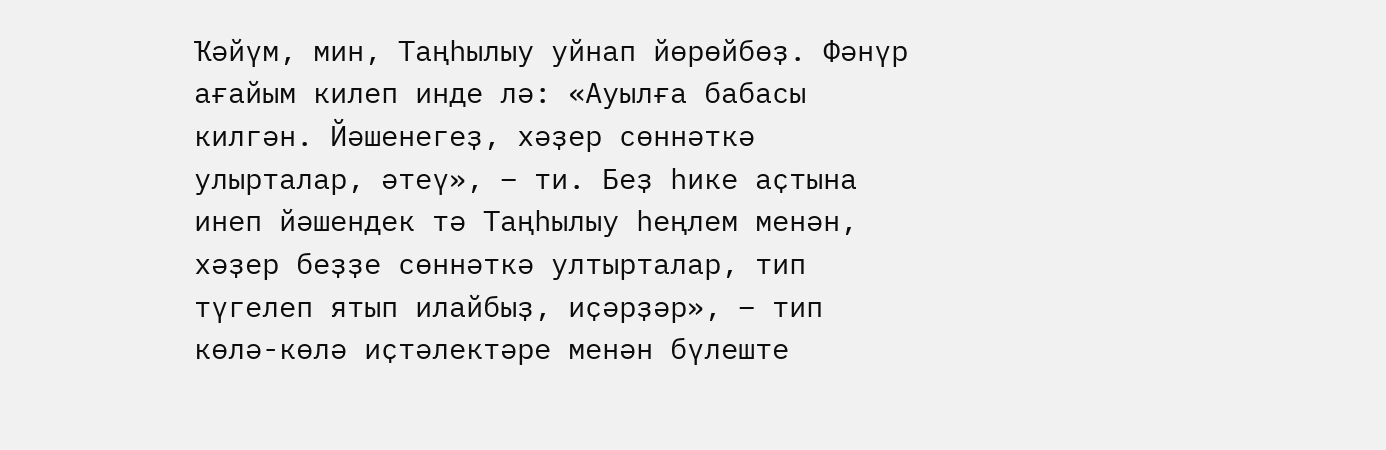Ҡәйүм, мин, Таңһылыу уйнап йөрөйбөҙ. Фәнүр ағайым килеп инде лә: «Ауылға бабасы килгән. Йәшенегеҙ, хәҙер сөннәткә улырталар, әтеү», – ти. Беҙ һике аҫтына инеп йәшендек тә Таңһылыу һеңлем менән, хәҙер беҙҙе сөннәткә ултырталар, тип түгелеп ятып илайбыҙ, иҫәрҙәр», – тип көлә-көлә иҫтәлектәре менән бүлеште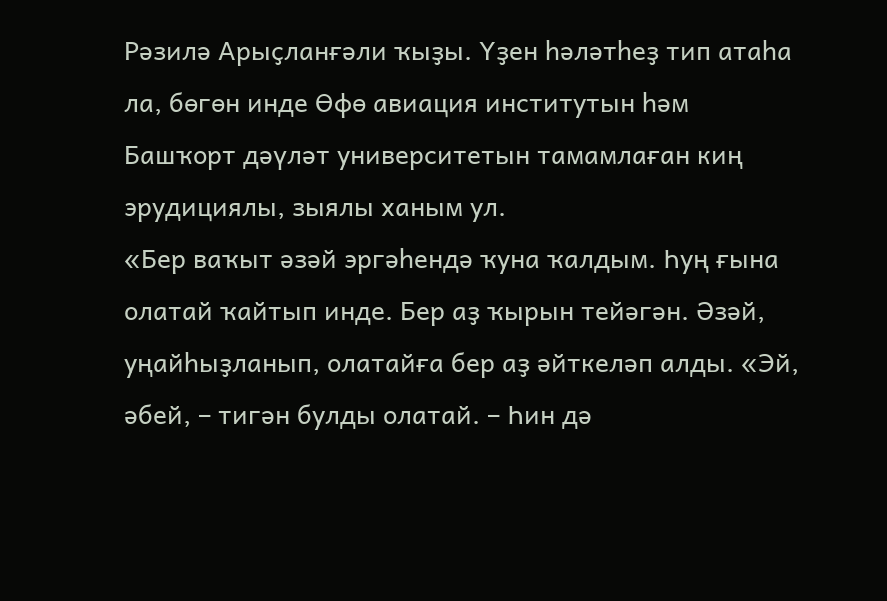Рәзилә Арыҫланғәли ҡыҙы. Үҙен һәләтһеҙ тип атаһа ла, бөгөн инде Өфө авиация институтын һәм Башҡорт дәүләт университетын тамамлаған киң эрудициялы, зыялы ханым ул.
«Бер ваҡыт әзәй эргәһендә ҡуна ҡалдым. Һуң ғына олатай ҡайтып инде. Бер аҙ ҡырын тейәгән. Әзәй, уңайһыҙланып, олатайға бер аҙ әйткеләп алды. «Эй, әбей, – тигән булды олатай. – Һин дә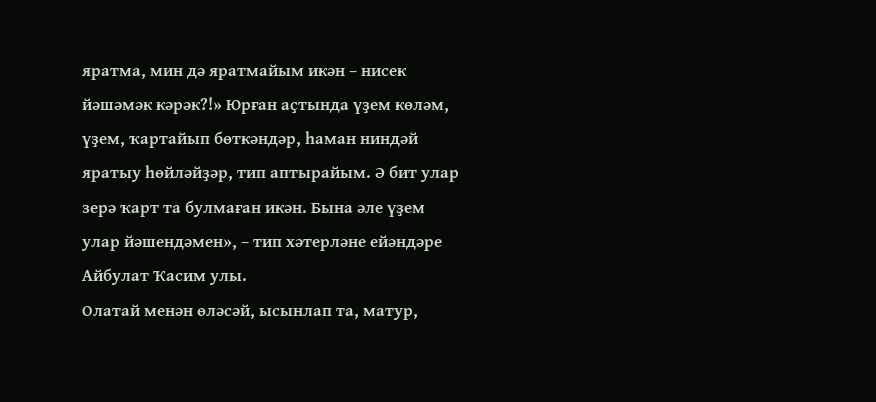яратма, мин дә яратмайым икән – нисек йәшәмәк кәрәк?!» Юрған аҫтында үҙем көләм, үҙем, ҡартайып бөткәндәр, һаман ниндәй яратыу һөйләйҙәр, тип аптырайым. Ә бит улар зерә ҡарт та булмаған икән. Бына әле үҙем улар йәшендәмен», – тип хәтерләне ейәндәре Айбулат Ҡасим улы.
Олатай менән өләсәй, ысынлап та, матур,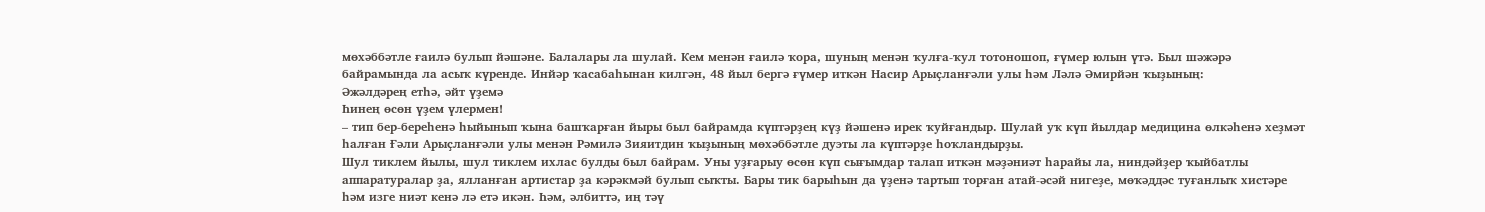мөхәббәтле ғаилә булып йәшәне. Балалары ла шулай. Кем менән ғаилә ҡора, шуның менән ҡулға-ҡул тотоношоп, ғүмер юлын үтә. Был шәжәрә байрамында ла асыҡ күренде. Инйәр ҡасабаһынан килгән, 48 йыл бергә ғүмер иткән Насир Арыҫланғәли улы һәм Ләлә Әмирйән ҡыҙының:
Әжәлдәрең етһә, әйт үҙемә
Һинең өсөн үҙем үлермен!
– тип бер-береһенә һыйынып ҡына башҡарған йыры был байрамда күптәрҙең күҙ йәшенә ирек ҡуйғандыр. Шулай уҡ күп йылдар медицина өлкәһенә хеҙмәт һалған Ғәли Арыҫланғәли улы менән Рәмилә Зияитдин ҡыҙының мөхәббәтле дуэты ла күптәрҙе һоҡландырҙы.
Шул тиклем йылы, шул тиклем ихлас булды был байрам. Уны уҙғарыу өсөн күп сығымдар талап иткән мәҙәниәт һарайы ла, ниндәйҙер ҡыйбатлы аппаратуралар ҙа, ялланған артистар ҙа кәрәкмәй булып сыҡты. Бары тик барыһын да үҙенә тартып торған атай-әсәй нигеҙе, мөҡәддәс туғанлыҡ хистәре һәм изге ниәт кенә лә етә икән. Һәм, әлбиттә, иң тәү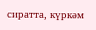сиратта, күркәм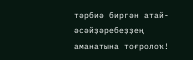тәрбиә биргән атай-әсәйҙәребеҙҙең аманатына тоғролоҡ!